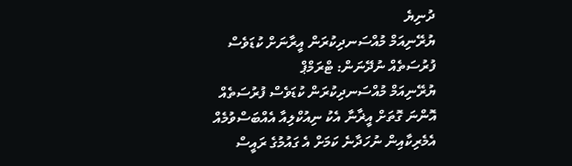ދުނިޔެ
ޔުރޭނިއަމް މުއްސަނދިކުރަން އީރާނަށް ކުޑަވެސް ފުރުސަތެއް ނުދޭނަން: ޓްރަމްޕް
ޔުރޭނިއަމް މުއްސަނދިކުރަން ކުޑަވެސް ފުރުސަތެއް އޮންނަ ގޮތަށް އީޜާނާ އެކު ނިއުކްލިއާ އެއްބަސްވުމެއް އެމެރިކާއިން ނުހަދާނެ ކަމަށް އެ ގައުމުގެ ރައީސް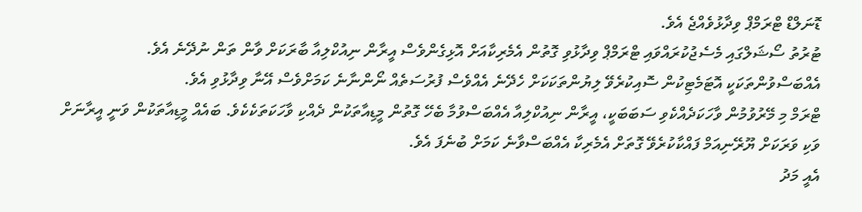ޑޮނަލްޑް ޓްރަމްޕް ވިދާޅުވެއްޖެ އެވެ.
ޓުރުތު ސޯޝަލްގައި މެސެޖުކުރައްވައި ޓްރަމްޕް ވިދާޅުވި ގޮތުން އެމެރިކާއަށް އޮޅިގެންވެސް އީރާން ނިއުކްލިއާ ބާރަކަށް ވާން ތަން ނުދޭނެ އެވެ. އެއްބަސްވުންތަކަކީ އޮޓަމެޓިކުން ސޮއިކުރެވޭ ލިޔުންތަކަކަށް ހެދޭނެ އެއްވެސް ފުރުސަތެއް ނޯންނާނެ ކަމަށްވެސް އޭނާ ވިދާޅުވި އެވެ.
ޓްރަމް މި މޭރުވުމުން ވާހަކަދެއްކެވި ސަބަބަކީ، އީރާން ނިއުކްލިއާ އެއްބަސްވުމާ ބެހޭ ގޮތުން މީޑިއާތަކުން ދެއްކި ވާހަކަތަކެކެވެ. ބައެއް މީޑިއާތަކުން ވަނީ އީރާނަށް ވަކި ވަރަކަށް ޔޫރޭނިއަމް ފައްކާކުރެވޭ ގޮތަށް އެމެރިކާ އެއްބަސްވާނެ ކަމަށް ބުނެފަ އެވެ.
އެއީ މަދު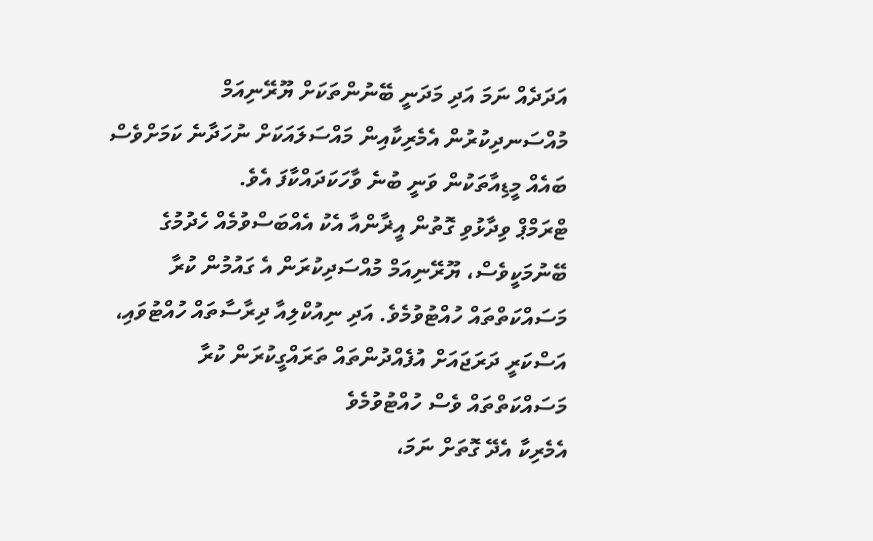އަދަދެއް ނަމަ އަދި މަދަނީ ބޭނުންތަކަށް ޔޫރޭނިއަމް މުއްސަނދިކުރުން އެމެރިކާއިން މައްސަލައަކަށް ނުހަދާނެ ކަމަށްވެސް ބައެއް މީޑިއާތަކުން ވަނީ ބުނެ ވާހަކަދައްކާފަ އެވެ.
ޓްރަމްޕް ވިދާޅުވި ގޮތުން އީޜާންއާ އެކު އެއްބަސްވުމެއް ހެދުމުގެ ބޭނުމަކީވެސް، ޔޫރޭނިއަމް މުއްސަދިކުރަން އެ ގައުމުން ކުރާ މަސައްކަތްތައް ހުއްޓުވުމެވެ. އަދި ނިއުކްލިއާ ދިރާސާތައް ހުއްޓުވައި، އަސްކަރީ ދަރަޖައަށް އުފެއްދުންތައް ތަރައްގީކުރަން ކުރާ މަސައްކަތްތައް ވެސް ހުއްޓުވުމެވެ
އެމެރިކާ އެދޭ ގޮތަށް ނަމަ،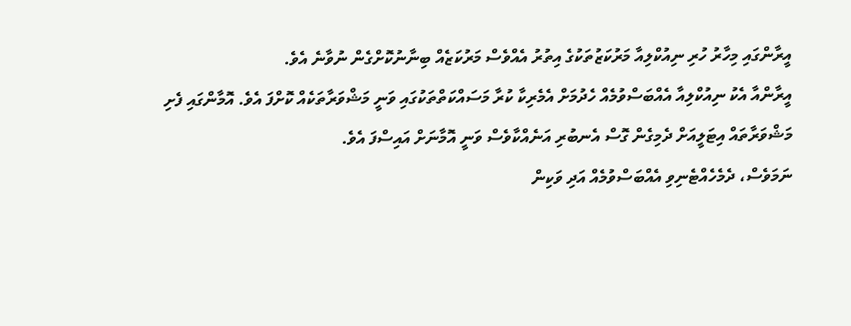އީރާންގައި މިހާރު ހުރި ނިއުކްލިއާ މަރުކަޒުތަކުގެ އިތުރު އެއްވެސް މަރުކަޒެއް ބިނާނުކޮށްގެން ނުވާނެ އެވެ.
އީރާންއާ އެކު ނިއުކްލިއާ އެއްބަސްވުމެއް ހެދުމަށް އެމެރިކާ ކުރާ މަސައްކަތްތަކުގައި ވަނީ މަޝްވަރާތަކެއް ކޮށްފަ އެވެ. އޮމާންގައި ފެށި މަޝްވަރާތައް އިޓަލީއަށް ދެމިގެން ގޮސް އެނބުރި އަނެއްކާވެސް ވަނީ އޮމާނަށް އައިސްފަ އެވެ.
ނަމަވެސް، ދެމެހެއްޓެނިވި އެއްބަސްވުމެއް އަދި ވަކިން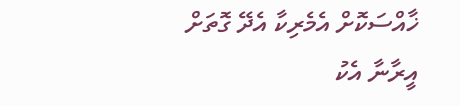ޚާއްސަކޮށް އެމެރިކާ އެދޭ ގޮތަށް އީރާނާ އެކު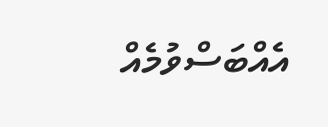އެއްބަސްވުމެއް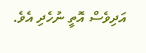އަދިވެސް އޮތީ ނުހެދި އެވެ.